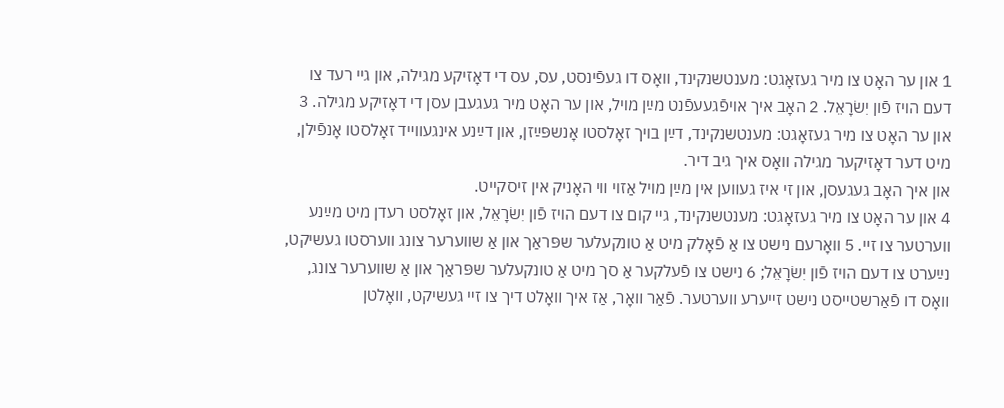1 און ער האָט צו מיר געזאָגט: מענטשנקינד, װאָס דו געפֿינסט, עס, עס די דאָזיקע מגילה, און גײ רעד צו דעם הױז פֿון יִשׂרָאֵל. 2 האָב איך אױפֿגעעפֿנט מײַן מױל, און ער האָט מיר געגעבן עסן די דאָזיקע מגילה. 3 און ער האָט צו מיר געזאָגט: מענטשנקינד, דײַן בױך זאָלסטו אָנשפּײַזן, און דײַנע אינגעװײד זאָלסטו אָנפֿילן, מיט דער דאָזיקער מגילה װאָס איך גיב דיר.
און איך האָב געגעסן, און זי איז געװען אין מײַן מױל אַזױ װי האָניק אין זיסקײט.
4 און ער האָט צו מיר געזאָגט: מענטשנקינד, גײ קום צו דעם הױז פֿון יִשׂרָאֵל, און זאָלסט רעדן מיט מײַנע װערטער צו זײ. 5 װאָרעם נישט צו אַ פֿאָלק מיט אַ טונקעלער שפּראַך און אַ שװערער צונג װערסטו געשיקט, נײַערט צו דעם הױז פֿון יִשׂרָאֵל; 6 נישט צו פֿעלקער אַ סך מיט אַ טונקעלער שפּראַך און אַ שװערער צונג, װאָס דו פֿאַרשטײסט נישט זײערע װערטער. פֿאַר װאָר, אַז איך װאָלט דיך צו זײ געשיקט, װאָלטן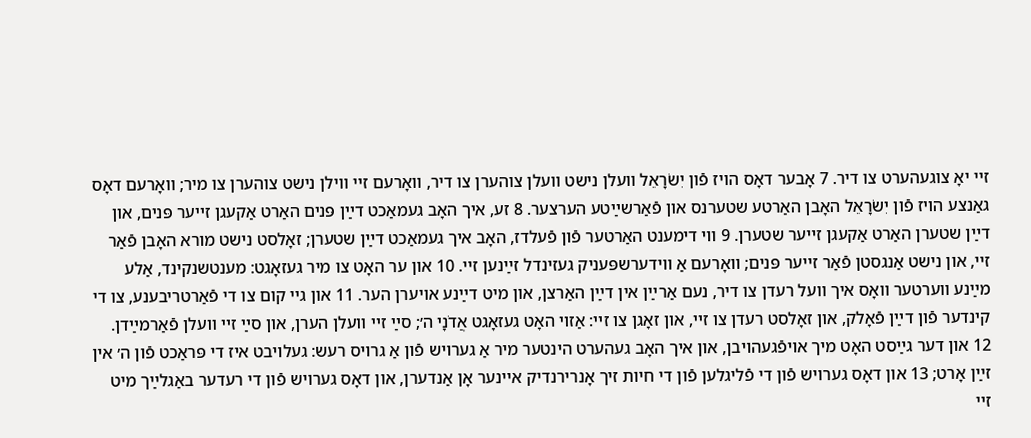זײ יאָ צוגעהערט צו דיר. 7 אָבער דאָס הױז פֿון יִשׂרָאֵל װעלן נישט װעלן צוהערן צו דיר, װאָרעם זײ װילן נישט צוהערן צו מיר; װאָרעם דאָס גאַנצע הױז פֿון יִשׂרָאֵל האָבן האַרטע שטערנס און פֿאַרשײַטע הערצער. 8 זע, איך האָב געמאַכט דײַן פּנים האַרט אַקעגן זײער פּנים, און דײַן שטערן האַרט אַקעגן זײער שטערן. 9 װי דימענט האַרטער פֿון פֿעלדז, האָב איך געמאַכט דײַן שטערן; זאָלסט נישט מורא האָבן פֿאַר זײ, און נישט אַנגסטן פֿאַר זײער פּנים; װאָרעם אַ װידערשפּעניק געזינדל זײַנען זײ. 10 און ער האָט צו מיר געזאָגט: מענטשנקינד, אַלע מײַנע װערטער װאָס איך װעל רעדן צו דיר, נעם אַרײַן אין דײַן האַרצן, און מיט דײַנע אױערן הער. 11 און גײ קום צו די פֿאַרטריבענע, צו די קינדער פֿון דײַן פֿאָלק, און זאָלסט רעדן צו זײ, און זאָגן צו זײ: אַזױ האָט געזאָגט אֲדֹנָי ה׳; סײַ זײ װעלן הערן, און סײַ זײ װעלן פֿאַרמײַדן.
12 און דער גײַסט האָט מיך אױפֿגעהױבן, און איך האָב געהערט הינטער מיר אַ גערױש פֿון אַ גרױס רעש: געלױבט איז די פּראַכט פֿון ה׳ אין זײַן אָרט; 13 און דאָס גערױש פֿון די פֿליגלען פֿון די חיות זיך אָנרירנדיק אײנער אָן אַנדערן, און דאָס גערױש פֿון די רעדער באַגלײַך מיט זײ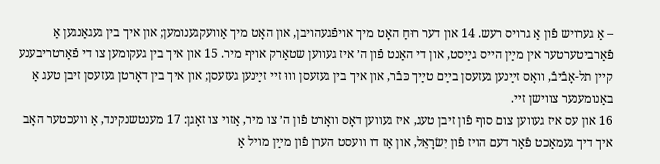– אַ גערױש פֿון אַ גרױס רעש. 14 און דער רוּחַ האָט מיך אױפֿגעהױבן, און האָט מיך אַװעקגענומען; און איך בין געגאַנגען אַ פֿאַרביטערטער אין מײַן הײס גײַסט, און די האַנט פֿון ה׳ איז געװען שטאַרק אױף מיר. 15 און איך בין געקומען צו די פֿאַרטריבענע קײן תל-אָבֿיבֿ, װאָס זײַנען געזעסן בײַם טײַך כּבֿר, און איך בין געזעסן װוּ זײ זײַנען געזעסן; און איך בין דאָרטן געזעסן זיבן טעג אַ באַנומענער צװישן זײ.
16 און עס איז געװען צום סוף פֿון זיבן טעג, איז געװען דאָס װאָרט פֿון ה׳ צו מיר, אַזױ צו זאָגן: 17 מענטשנקינד, אַ װעכטער האָב איך דיך געמאַכט פֿאַר דעם הױז פֿון יִשׂרָאֵל, און אַז דו װעסט הערן פֿון מײַן מױל אַ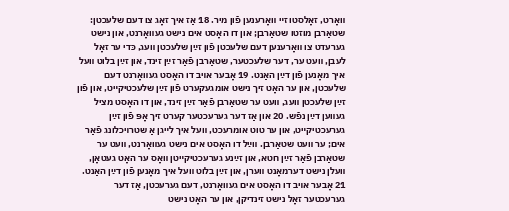װאָרט, זאָלסטו זײ װאָרענען פֿון מיר. 18 אַז איך זאָג צו דעם שלעכטן: שטאַרבן מוזטו שטאַרבן; און דו האָסט אים נישט געװאָרנט, און נישט גערעדט צו װאָרענען דעם שלעכטן פֿון זײַן שלעכטן װעג, כּדי ער זאָל לעבן, װעט ער, דער שלעכטער, שטאַרבן פֿאַר זײַן זינד, און זײַן בלוט װעל איך מאָנען פֿון דײַן האַנט. 19 אָבער אױב דו האָסט געװאָרנט דעם שלעכטן, און ער האָט זיך נישט אומגעקערט פֿון זײַן שלעכטיקײט, און פֿון זײַן שלעכטן װעג, װעט ער שטאַרבן פֿאַר זײַן זינד, און דו האָסט מציל געװען דײַן נפֿש. 20 און אַז דער גערעכטער קערט זיך אָפּ פֿון זײַן גערעכטיקײט, און ער טוט אומרעכט, װעל איך לײגן אַ שטרױכלונג פֿאַר אים; ער װעט שטאַרבן. װײַל דו האָסט אים נישט געװאָרנט, װעט ער שטאַרבן פֿאַר זײַן חטא, און זײַנע גערעכטיקײטן װאָס ער האָט געטאָן, װעלן נישט דערמאָנט װערן, און זײַן בלוט װעל איך מאָנען פֿון דײַן האַנט. 21 אָבער אױב דו האָסט אים געװאָרנט, דעם גערעכטן, אַז דער גערעכטער זאָל נישט זינדיקן, און ער האָט נישט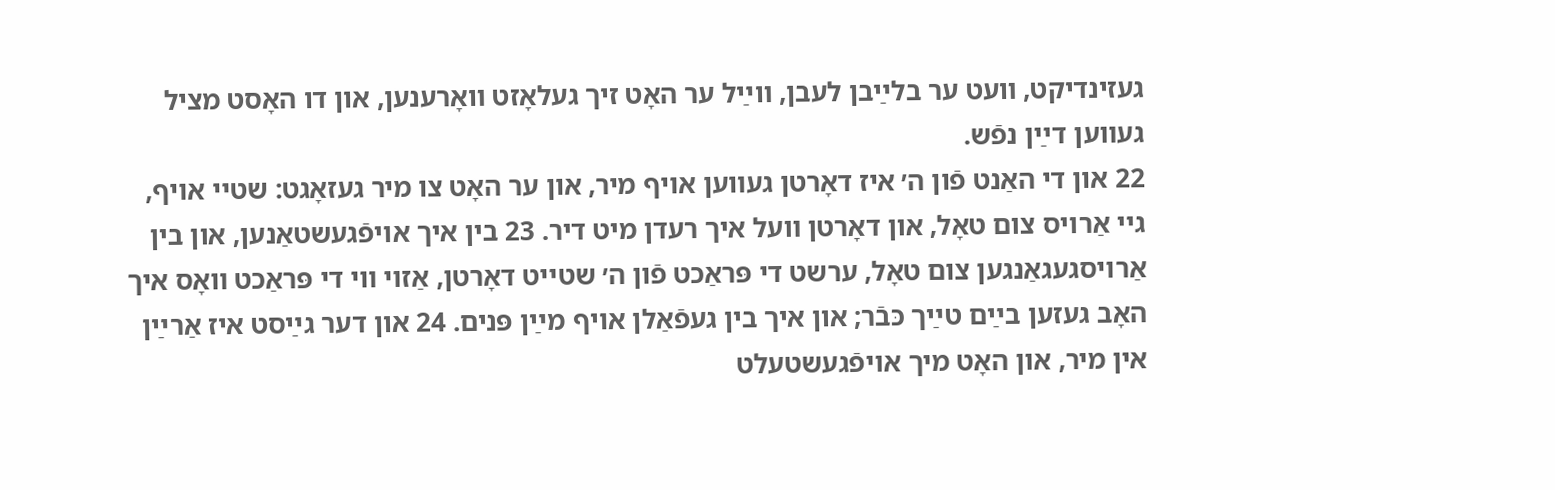געזינדיקט, װעט ער בלײַבן לעבן, װײַל ער האָט זיך געלאָזט װאָרענען, און דו האָסט מציל געװען דײַן נפֿש.
22 און די האַנט פֿון ה׳ איז דאָרטן געװען אױף מיר, און ער האָט צו מיר געזאָגט: שטײ אױף, גײ אַרױס צום טאָל, און דאָרטן װעל איך רעדן מיט דיר. 23 בין איך אױפֿגעשטאַנען, און בין אַרױסגעגאַנגען צום טאָל, ערשט די פּראַכט פֿון ה׳ שטײט דאָרטן, אַזױ װי די פּראַכט װאָס איך האָב געזען בײַם טײַך כּבֿר; און איך בין געפֿאַלן אױף מײַן פּנים. 24 און דער גײַסט איז אַרײַן אין מיר, און האָט מיך אױפֿגעשטעלט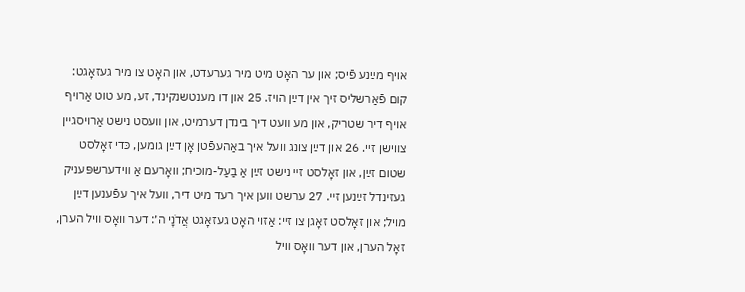אױף מײַנע פֿיס; און ער האָט מיט מיר גערעדט, און האָט צו מיר געזאָגט: קום פֿאַרשליס זיך אין דײַן הױז. 25 און דו מענטשנקינד, זע, מע טוט אַרױף אױף דיר שטריק, און מע װעט דיך בינדן דערמיט, און װעסט נישט אַרױסגײן צװישן זײ. 26 און דײַן צונג װעל איך באַהעפֿטן אָן דײַן גומען, כּדי זאָלסט שטום זײַן, און זאָלסט זײ נישט זײַן אַ בַעַל-מוכיח; װאָרעם אַ װידערשפּעניק געזינדל זײַנען זײ. 27 ערשט װען איך רעד מיט דיר, װעל איך עפֿענען דײַן מױל; און זאָלסט זאָגן צו זײ: אַזױ האָט געזאָגט אֲדֹנָי ה׳: דער װאָס װיל הערן, זאָל הערן, און דער װאָס װיל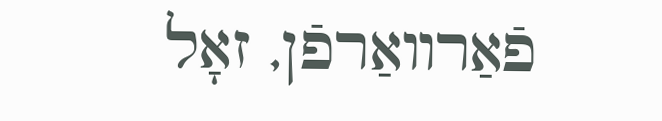פֿאַרװאַרפֿן, זאָל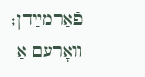פֿאַרמײַדן; װאָרעם אַ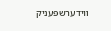װידערשפּעניק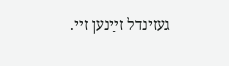געזינדל זײַנען זײ.